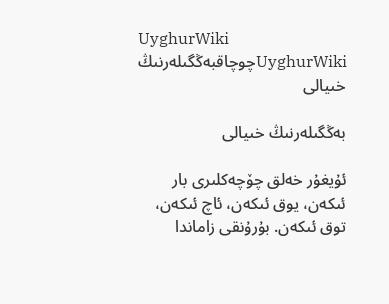UyghurWiki
UyghurWikiچوچاقبەڭگىلەرنىڭ خىيالى

بەڭگىلەرنىڭ خىيالى

ئۇيغۇر خەلق چۆچەكلىرى بار ئىكەن، يوق ئىكەن، ئاچ ئىكەن، توق ئىكەن. بۇرۇنقى زاماندا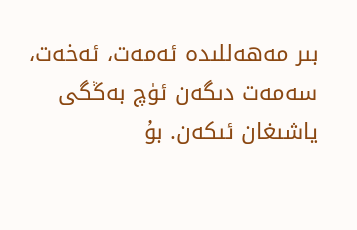بىر مەھەللىدە ئەمەت، ئەخەت، سەمەت دىگەن ئۈچ بەڭگى ياشىغان ئىكەن. بۇ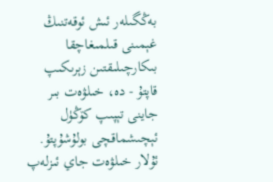بەڭگىلەر ئىش ئوقەتنىڭ غېمىنى قىلمىغاچقا بىكارچىلىقتىن زېرىكىپ قاپتۇ - دە، خىلۋەت بىر جاينى تېپىپ كۆڭۈل ئېچىشماقچى بولۇشۇپتۇ. ئۇلار خىلۋەت جاي ئىزلەپ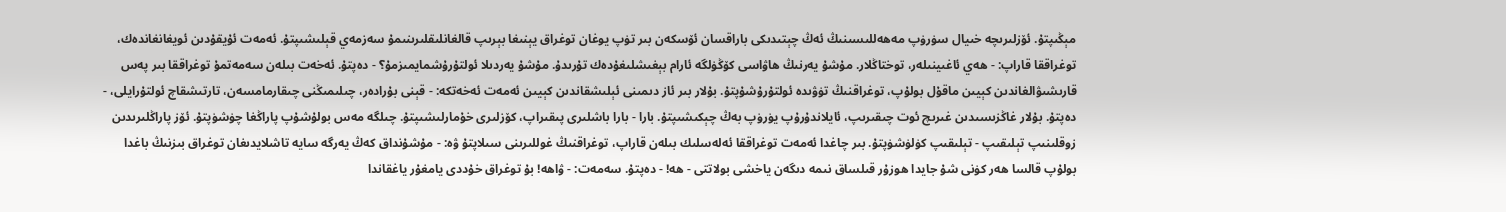مېڭىپتۇ. ئۆزلىرىچە خىيال سۈرۈپ مەھەللىسىنىڭ ئەڭ چېتىدىكى باراقسان ئۆسكەن بىر تۈپ يوغان توغراق يېنىغا بېرىپ قالغانلىقلىرىنىمۇ سەزمەي قېلىشىپتۇ. ئەمەت ئۇيقۇدىن ئويغانغاندەك، توغراققا قاراپ: - ھەي ئاغىينىلەر، توختاڭلار. مۇشۇ يەرنىڭ ھاۋاسى كۆڭۈلگە ئارام بېغىشلىغۇدەك تۇرىدۇ. مۇشۇ يەردىلا ئولتۇرۇشمايمىزمۇ؟ - دەپتۇ. ئەخەت بىلەن سەمەتمۇ توغراققا بىر پەس قارىشىۋالغاندىن كېيىن ماقۇل بولۇپ، توغراقنىڭ تۈۋىدە ئولتۇرۇشۇپتۇ. بۇلار بىر ئاز دىمىنى ئېلىشقاندىن كېيىن ئەمەت ئەخەتكە: - قېنى بۇرادەر، چىلىمىڭنى چىقارمامسەن، تارتىشقاچ ئولتۇرايلى، - دەپتۇ. بۇلار غاڭزىسىدىن غىرىچ ئوت چىقىرىپ، ئايلاندۇرۇپ يۈرۈپ بەڭ چېكىشىپتۇ. بارا - بارا باشلىرى پىقىراپ، كۆزلىرى خۇمارلىشىپتۇ. چىلگە مەس بولۇشۇپ پاراڭغا چۈشۈپتۇ. ئۆز پاراڭلىرىدىن زوقلىنىپ تېلىقىپ - تېلىقىپ كۈلۈشۈپتۇ. بىر چاغدا ئەمەت توغراققا ئەلەسلىك بىلەن قاراپ، توغراقنىڭ غوللىرىنى سىلاپتۇ ۋە: - مۇشۇنداق كەڭ يەرگە سايە تاشلايدىغان توغراق بىزنىڭ باغدا بولۇپ قالسا ھەر كۈنى شۇ جايدا ھوزۇر قىلساق نىمە دىگەن ياخشى بولاتتى - ھە! - دەپتۇ. سەمەت: - ۋاھە! بۇ توغراق خۇددى يامغۇر ياغقاندا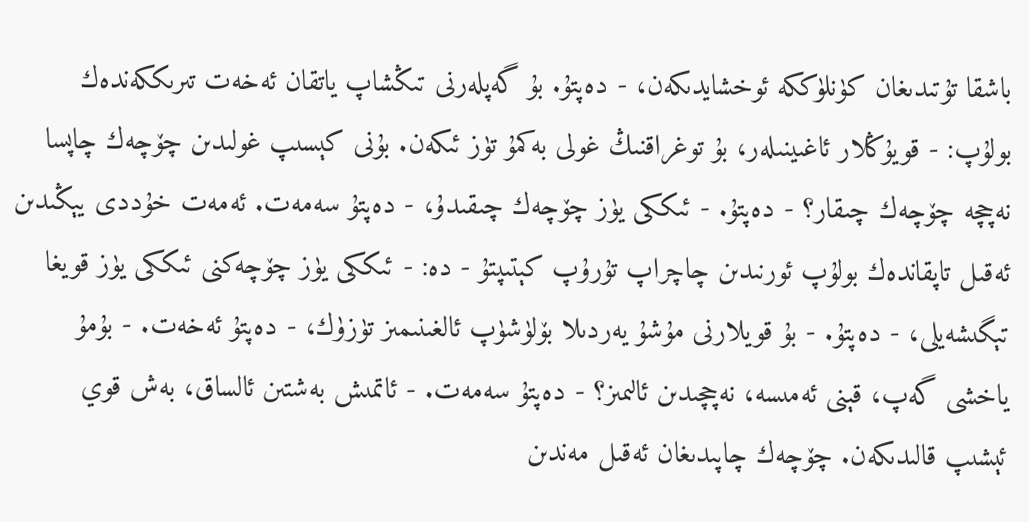باشقا تۇتىدىغان كۈنلۈككە ئوخشايدىكەن، - دەپتۇ. بۇ گەپلەرنى تىڭشاپ ياتقان ئەخەت تىرىككەندەك بولۇپ: - قويۇڭلار ئاغىينىلەر، بۇ توغراقنىڭ غولى بەكمۇ تۈز ئىكەن. بۇنى كېسىپ غولىدىن چۆچەك چاپسا نەچچە چۆچەك چىقار؟ - دەپتۇ. - ئىككى يۈز چۆچەك چىقىدۇ، - دەپتۇ سەمەت. ئەمەت خۇددى يېڭىدىن ئەقىل تاپقاندەك بولۇپ ئورنىدىن چاچراپ تۇرۇپ كېتىپتۇ - دە: - ئىككى يۈز چۆچەكنى ئىككى يۈز قويغا تېگىشەيلى، - دەپتۇ. - بۇ قويلارنى مۇشۇ يەردىلا بۆلۈشۈپ ئالغىنىمىز تۈزۈك، - دەپتۇ ئەخەت. - بۇمۇ ياخشى گەپ، قېنى ئەمىسە، نەچچىدىن ئالىمىز؟ - دەپتۇ سەمەت. - ئاتمىش بەشتىن ئالساق، بەش قوي ئېشىپ قالىدىكەن. چۆچەك چاپىدىغان ئەقىل مەندىن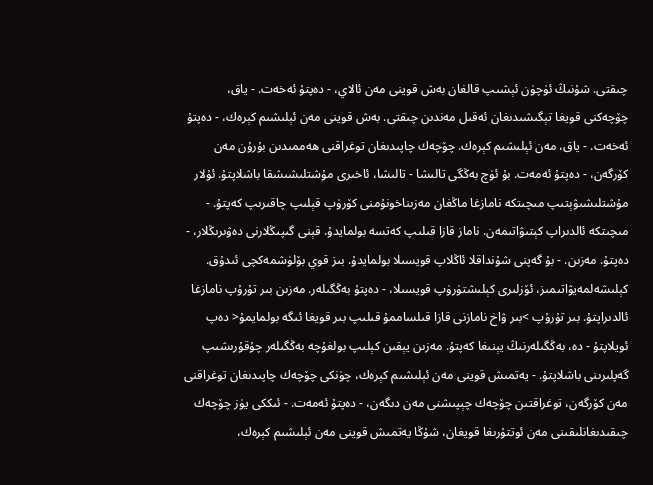چىقتى. شۇنىڭ ئۈچۈن ئېشىپ قالغان بەش قوينى مەن ئالاي، - دەپتۇ ئەخەت. - ياق، چۆچەكنى قويغا تېگىشىدىغان ئەقىل مەندىن چىقتى. بەش قوينى مەن ئېلىشىم كېرەك، - دەپتۇ ئەخەت. - ياق، مەن ئېلىشىم كېرەك. چۆچەك چاپىدىغان توغراقنى ھەممىدىن بۇرۇن مەن كۆرگەن، - دەپتۇ ئەمەت. بۇ ئۈچ بەڭگى تالىشا - تالىشا، ئاخىرى مۇشتلىشىشقا باشلاپتۇ. ئۇلار مۇشتلىشىۋېتىپ مىچىتكە نامازغا ماڭغان مەزىناخونۇمنى كۆرۈپ قېلىپ چاقىرىپ كەپتۇ. - مىچىتكە ئالدىراپ كېتىۋاتىمەن. ناماز قازا قىلىپ كەتسە بولمايدۇ. قېنى گىپىڭلارنى دەۋىرىڭلار، - دەپتۇ. مەزىن. - بۇ گەپنى شۇنداقلا ئاڭلاپ قويسىلا بولمايدۇ. بىز قوي بۆلۈشمەكچى ئىدۇق. كېلىشەلمەيۋاتىمىز، ئۆزلىرى كېلىشتۈرۈپ قويسىلا، - دەپتۇ بەڭگىلەر. مەزىن بىر تۇرۇپ نامازغا ئالدىراپتۇ. بىر تۇرۇپ >بىر ۋاخ نامازنى قازا قىلساممۇ قىلىپ بىر قويغا ئىگە بولمايمۇ< دەپ ئويلاپتۇ - دە، بەڭگىلەرنىڭ يېنىغا كەپتۇ. مەزىن يېقىن كېلىپ بولغۇچە بەڭگىلەر چۇقۇرىشىپ گەپلىرىنى باشلاپتۇ. - يەتمىش قوينى مەن ئېلىشىم كېرەك، چۈنكى چۆچەك چاپىدىغان توغراقنى مەن كۆرگەن، توغراقتىن چۆچەك چېپىشنى مەن دىگەن، - دەپتۇ ئەمەت. - ئىككى يۈز چۆچەك چىقىدىغانلىقىنى مەن ئوتتۇرىغا قويغان، شۇڭا يەتمىش قوينى مەن ئېلىشىم كېرەك،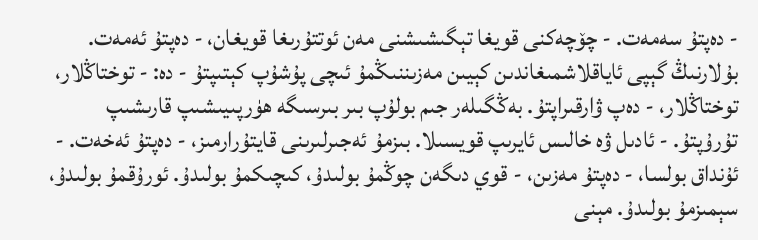- دەپتۇ سەمەت. - چۆچەكنى قويغا تېگىشىشنى مەن ئوتتۇرىغا قويغان، - دەپتۇ ئەمەت. بۇلارنىڭ گېپى ئاياقلاشمىغاندىن كېيىن مەزىننىڭمۇ ئىچى پۇشۇپ كېتىپتۇ - دە: - توختاڭلار، توختاڭلار، - دەپ ۋارقىراپتۇ. بەڭگىلەر جىم بولۇپ بىر بىرسىگە ھۈرپىيىشىپ قارىشىپ تۇرۇپتۇ. - ئادىل ۋە خالىس ئايرىپ قويسىلا. بىزمۇ ئەجىرلىرىنى قايتۇرارمىز، - دەپتۇ ئەخەت. - ئۇنداق بولسا، - دەپتۇ مەزىن، - قوي دىگەن چوڭمۇ بولىدۇ، كىچىكمۇ بولىدۇ. ئورۇقمۇ بولىدۇ، سېمىزمۇ بولىدۇ. مېنى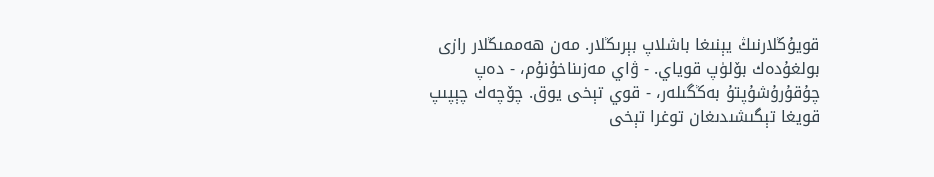قويۇڭلارنىڭ يېنىغا باشلاپ بېرىڭلار. مەن ھەممىڭلار رازى بولغۇدەك بۆلۈپ قوياي. - ۋاي مەزىناخۇنۇم، - دەپ چۇقۇرۇشۇپتۇ بەڭگىلەر، - قوي تېخى يوق. چۆچەك چېپىپ قويغا تېگىشىدىغان توغرا تېخى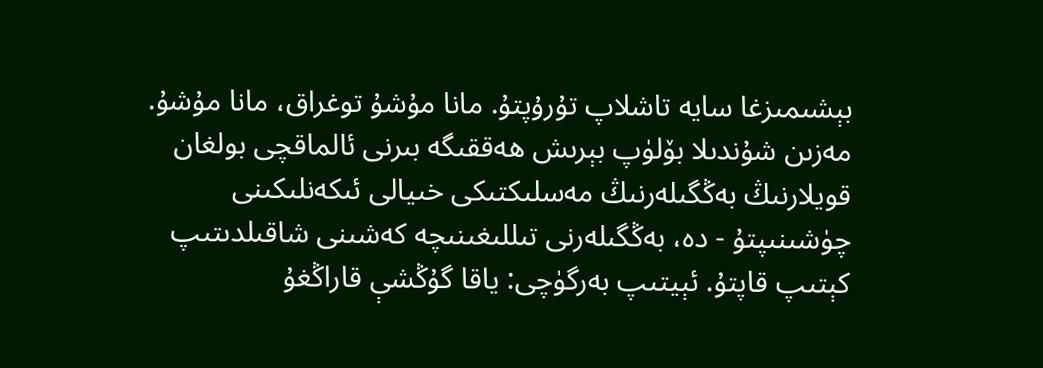بېشىمىزغا سايە تاشلاپ تۇرۇپتۇ. مانا مۇشۇ توغراق، مانا مۇشۇ. مەزىن شۇندىلا بۆلۈپ بېرىش ھەققىگە بىرنى ئالماقچى بولغان قويلارنىڭ بەڭگىلەرنىڭ مەسلىكتىكى خىيالى ئىكەنلىكىنى چۈشىنىپتۇ - دە، بەڭگىلەرنى تىللىغىنىچە كەشىنى شاقىلدىتىپ كېتىپ قاپتۇ. ئېيتىپ بەرگۈچى: ياقا گۇڭشې قاراڭغۇ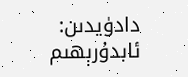دادۈيدىن: ئابدۇرېھىم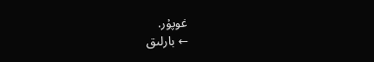غوپۇر.
← بارلىق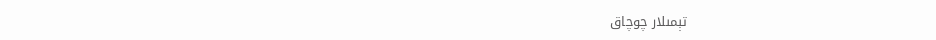تېمىلار چوچاق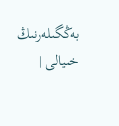بەڭگىلەرنىڭ خىيالى |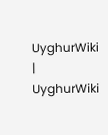UyghurWiki | UyghurWiki